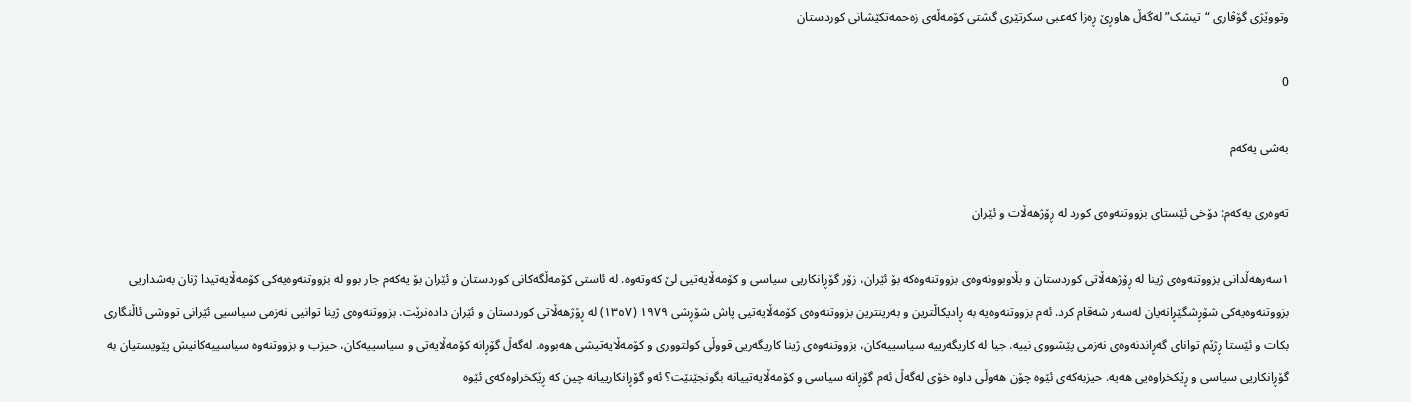وتووێژی گۆڤاری “تیشک” لەگەڵ هاوڕێ ڕەزا کەعبی سکرتێری گشتی کۆمەڵەی زەحمەتکێشانی کوردستان

0

بەشی یەکەم

تەوەری یەکەم: دۆخی ئێستای بزووتنەوەی کورد لە ڕۆژهەڵات و ئێران

١سەرهەڵدانی بزووتنەوەی ژینا لە ڕۆژهەڵاتی کوردستان و بڵاوبوونەوەی بزووتنەوەکە بۆ ئێران، زۆر گۆڕانکاریی سیاسی و کۆمەڵایەتیی لێ کەوتەوە. لە ئاستی کۆمەڵگەکانی کوردستان و ئێران بۆ یەکەم جار بوو لە بزووتنەوەیەکی کۆمەڵایەتیدا ژنان بەشداریی بزووتنەوەیەکی شۆڕشگێڕانەیان لەسەر شەقام کرد. ئەم بزووتنەوەیە بە ڕادیکاڵترین و بەرینترین بزووتنەوەی کۆمەڵایەتیی پاش شۆڕشی ١٩٧٩ (١٣٥٧) لە ڕۆژهەڵاتی کوردستان و ئێران دادەنرێت. بزووتنەوەی ژینا توانیی نەزمی سیاسیی ئێرانی تووشی ئاڵنگاری بکات و ئێستا ڕژێم توانای گەڕاندنەوەی نەزمی پێشووی نییە. جیا لە کاریگەرییە سیاسییەکان، بزووتنەوەی ژینا کاریگەریی قووڵی کولتووری و کۆمەڵایەتیشی هەبووە. لەگەڵ گۆڕانە کۆمەڵایەتی و سیاسییەکان، حیزب و بزووتنەوە سیاسییەکانیش پێویستیان بە گۆڕانکاریی سیاسی و ڕێکخراوەیی هەیە. حیزبەکەی ئێوە چۆن هەوڵی داوە خۆی لەگەڵ ئەم گۆڕانە سیاسی و کۆمەڵایەتییانە بگونجێنێت؟ ئەو گۆڕانکارییانە چین کە ڕێکخراوەکەی ئێوە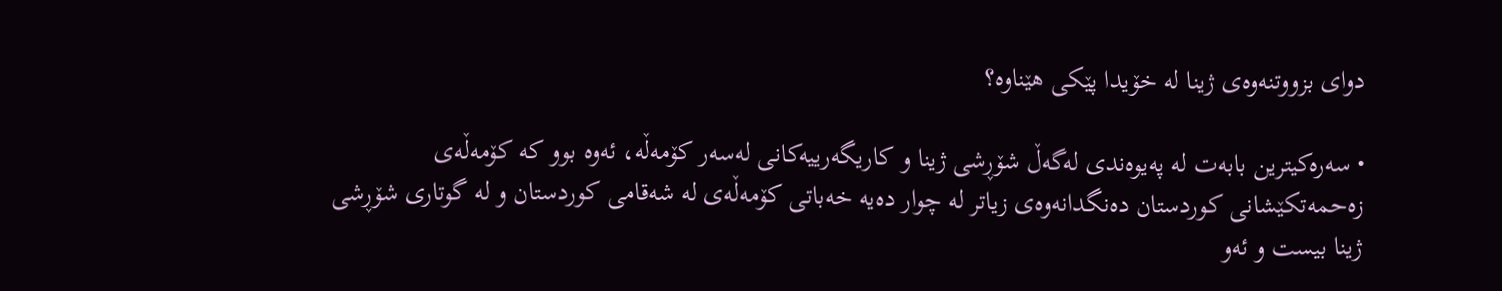دوای بزووتنەوەی ژینا لە خۆیدا پێکی هێناوە؟

• سەرەکیترین بابەت لە پەیوەندی لەگەڵ شۆڕشی ژینا و کاریگەرییەکانی لەسەر کۆمەڵە، ئەوە بوو کە کۆمەڵەی زەحمەتکێشانی کوردستان دەنگدانەوەی زیاتر لە چوار دەیە خەباتی کۆمەڵەی لە شەقامی کوردستان و لە گوتاری شۆڕشی ژینا بیست و ئەو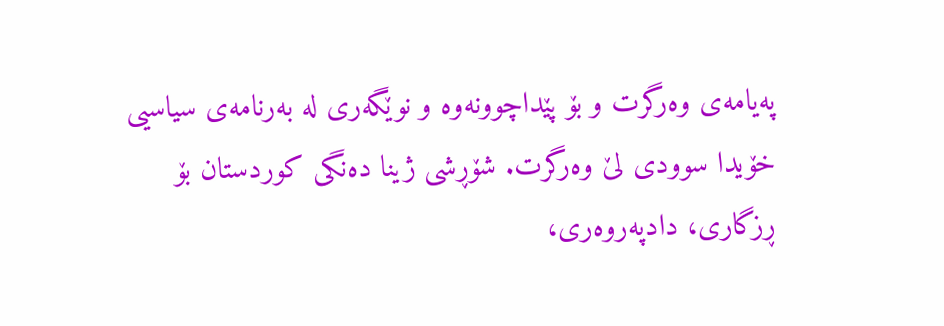پەیامەی وەرگرت و بۆ پێداچوونەوە و نوێگەری لە بەرنامەی سیاسیی خۆیدا سوودی لێ وەرگرت. شۆڕشی ژینا دەنگی کوردستان بۆ ڕزگاری، دادپەروەری،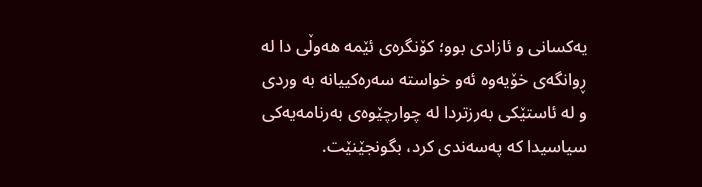یەکسانی و ئازادی بوو؛ کۆنگرەی ئێمە هەوڵی دا لە ڕوانگەی خۆیەوە ئەو خواستە سەرەکییانە بە وردی و لە ئاستێکی بەرزتردا لە چوارچێوەی بەرنامەیەکی سیاسیدا کە پەسەندی کرد، بگونجێنێت.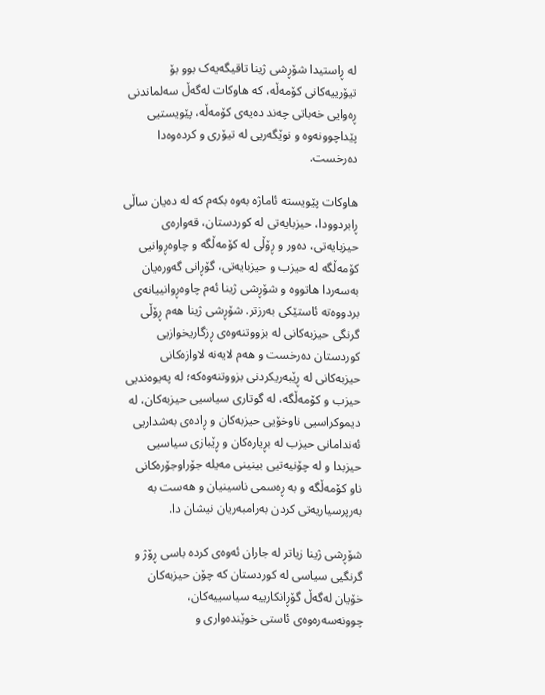لە ڕاستیدا شۆڕشی ژینا تاقیگەیەک بوو بۆ تیۆرییەکانی کۆمەڵە، کە هاوکات لەگەڵ سەلماندنی ڕەوایی خەباتی چەند دەیەی کۆمەڵە، پێویستیی پێداچوونەوە و نوێگەریی لە تیۆری و کردەوەدا دەرخست.

هاوکات پێویستە ئاماژە بەوە بکەم کە لە دەیان ساڵی ڕابردوودا، حیزبایەتی لە کوردستان، قەوارەی حیزبایەتی، دەور و ڕۆڵی لە کۆمەڵگە و چاوەڕوانیی کۆمەڵگە لە حیزب و حیزبایەتی، گۆڕانی گەورەیان بەسەردا هاتووە و شۆڕشی ژینا ئەم چاوەڕوانییانەی بردووەتە ئاستێکی بەرزتر. شۆڕشی ژینا هەم ڕۆڵی گرنگی حیزبەکانی لە بزووتنەوەی ڕزگاریخوازیی کوردستان دەرخست و هەم لایەنە لاوازەکانی حیزبەکانی لە ڕێبەریکردنی بزووتنەوەکە؛ لە پەیوەندیی حیزب و کۆمەڵگە، لە گوتاری سیاسیی حیزبەکان، لە دیموکراسیی ناوخۆیی حیزبەکان و ڕادەی بەشداریی ئەندامانی حیزب لە بڕیارەکان و ڕێبازی سیاسیی حیزبدا و لە چۆنیەتیی بینینی مەیلە جۆراوجۆرەکانی ناو کۆمەڵگە و بە ڕەسمی ناسینیان و هەست بە بەرپرسیاریەتی کردن بەرامبەریان نیشان دا.

شۆڕشی ژینا زیاتر لە جاران ئەوەی کردە باسی ڕۆژ و گرنگیی سیاسی لە کوردستان کە چۆن حیزبەکان خۆیان لەگەڵ گۆڕانکارییە سیاسییەکان، چوونەسەرەوەی ئاستی خوێندەواری و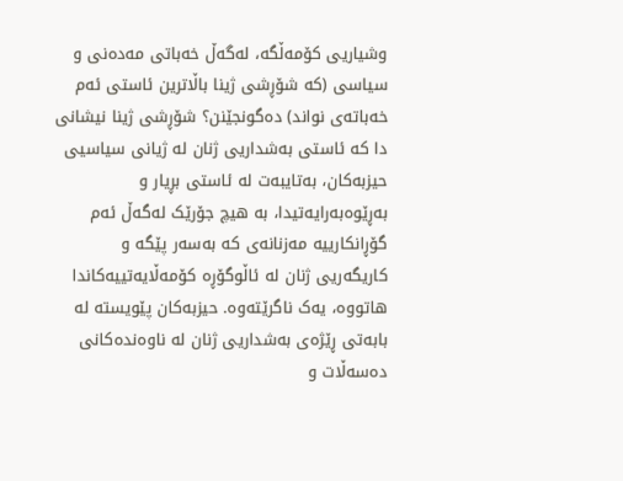وشیاریی کۆمەڵگە، لەگەڵ خەباتی مەدەنی و سیاسی (کە شۆڕشی ژینا باڵاترین ئاستی ئەم خەباتەی نواند) دەگونجێنن؟ شۆڕشی ژینا نیشانی دا کە ئاستی بەشداریی ژنان لە ژیانی سیاسیی حیزبەکان، بەتایبەت لە ئاستی بڕیار و بەڕێوەبەرایەتیدا، بە هیچ جۆرێک لەگەڵ ئەم گۆڕانکارییە مەزنانەی کە بەسەر پێگە و کاریگەریی ژنان لە ئاڵوگۆڕە کۆمەڵایەتییەکاندا هاتووە، یەک ناگرێتەوە. حیزبەکان پێویستە لە بابەتی ڕێژەی بەشداریی ژنان لە ناوەندەکانی دەسەڵات و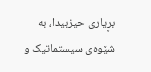بڕیاری حیزبیدا، بە شێوەی سیستماتیک و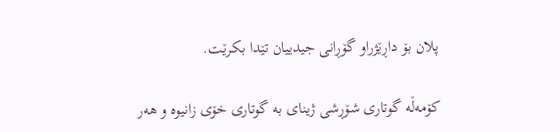پلان بۆ داڕێژراو گۆڕانی جیدییان تێدا بکرێت.

کۆمەڵە گوتاری شۆڕشی ژینای بە گوتاری خۆی زانیوە و هەر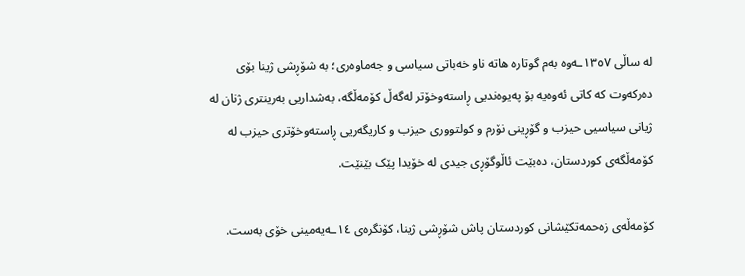لە ساڵی ١٣٥٧ـەوە بەم گوتارە هاتە ناو خەباتی سیاسی و جەماوەری؛ بە شۆڕشی ژینا بۆی دەرکەوت کە کاتی ئەوەیە بۆ پەیوەندیی ڕاستەوخۆتر لەگەڵ کۆمەڵگە، بەشداریی بەرینتری ژنان لە ژیانی سیاسیی حیزب و گۆڕینی نۆرم و کولتووری حیزب و کاریگەریی ڕاستەوخۆتری حیزب لە کۆمەڵگەی کوردستان، دەبێت ئاڵوگۆڕی جیدی لە خۆیدا پێک بێنێت.

کۆمەڵەی زەحمەتکێشانی کوردستان پاش شۆڕشی ژینا، کۆنگرەی ١٤ـەیەمینی خۆی بەست.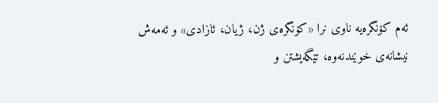ئەم کۆنگرەیە ناوی نرا «کۆنگرەی ژن، ژیان، ئازادی» و ئەمەش نیشانەی خوێندنەوە، تێگەیشتن و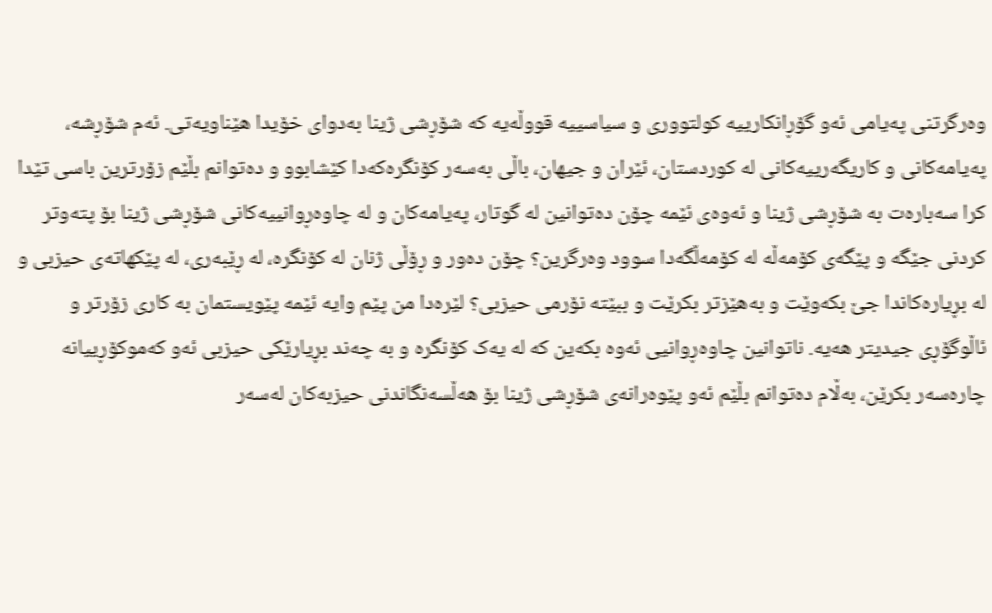وەرگرتنی پەیامی ئەو گۆڕانکارییە کولتووری و سیاسییە قووڵەیە کە شۆڕشی ژینا بەدوای خۆیدا هێناویەتی. ئەم شۆڕشە، پەیامەکانی و کاریگەرییەکانی لە کوردستان، ئێران و جیهان، باڵی بەسەر کۆنگرەکەدا کێشابوو و دەتوانم بڵێم زۆرترین باسی تێدا کرا سەبارەت بە شۆڕشی ژینا و ئەوەی ئێمە چۆن دەتوانین لە گوتار، پەیامەکان و لە چاوەڕوانییەکانی شۆڕشی ژینا بۆ پتەوتر کردنی جێگە و پێگەی کۆمەڵە لە کۆمەڵگەدا سوود وەرگرین؟ چۆن دەور و ڕۆڵی ژنان لە کۆنگرە، لە ڕێبەری، لە پێکهاتەی حیزبی و لە بڕیارەکاندا جێ بکەوێت و بەهێزتر بکرێت و ببێتە نۆرمی حیزبی؟ لێرەدا من پێم وایە ئێمە پێویستمان بە کاری زۆرتر و ئاڵوگۆڕی جیدیتر هەیە. ناتوانین چاوەڕوانیی ئەوە بکەین کە لە یەک کۆنگرە و بە چەند بڕیارێکی حیزبی ئەو کەموکۆڕییانە چارەسەر بکرێن، بەڵام دەتوانم بڵێم ئەو پێوەرانەی شۆڕشی ژینا بۆ هەڵسەنگاندنی حیزبەکان لەسەر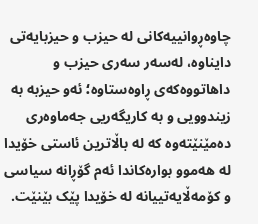چاوەڕوانییەکانی لە حیزب و حیزبایەتی دایناوە، لەسەر سەری حیزب و داهاتووەکەی ڕاوەستاوە؛ ئەو حیزبە بە زیندوویی و بە کاریگەریی جەماوەری دەمێنێتەوە کە لە باڵاترین ئاستی خۆیدا لە هەموو بوارەکاندا ئەم گۆڕانە سیاسی و کۆمەڵایەتییانە لە خۆیدا پێک بێنێت.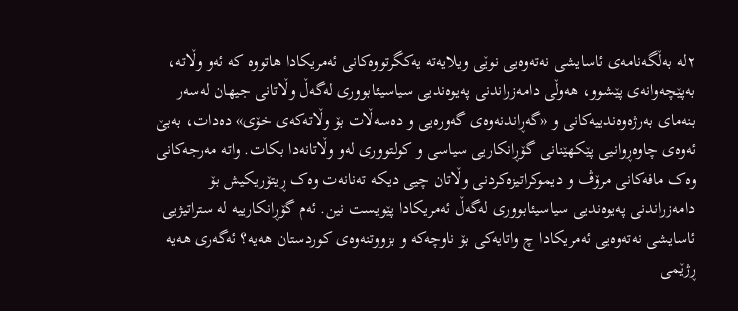٢لە بەڵگەنامەی ئاسایشی نەتەوەیی نوێی ویلایەتە یەکگرتووەکانی ئەمریکادا هاتووە کە ئەو وڵاتە، بەپێچەوانەی پێشوو، هەوڵی دامەزراندنی پەیوەندیی سیاسیئابووری لەگەڵ وڵاتانی جیهان لەسەر بنەمای بەرژەوەندییەکانی و «گەڕاندنەوەی گەورەیی و دەسەڵات بۆ وڵاتەکەی خۆی» دەدات، بەبێ ئەوەی چاوەڕوانیی پێکهێنانی گۆڕانکاریی سیاسی و کولتووری لەو وڵاتانەدا بکات. واتە مەرجەکانی وەک مافەکانی مرۆڤ و دیموکراتیزەکردنی وڵاتان چیی دیکە تەنانەت وەک ڕیتۆریکیش بۆ دامەزراندنی پەیوەندیی سیاسیئابووری لەگەڵ ئەمریکادا پێویست نین. ئەم گۆڕانکارییە لە ستراتیژیی ئاسایشی نەتەوەیی ئەمریکادا چ واتایەکی بۆ ناوچەکە و بزووتنەوەی کوردستان هەیە؟ ئەگەری هەیە ڕژێمی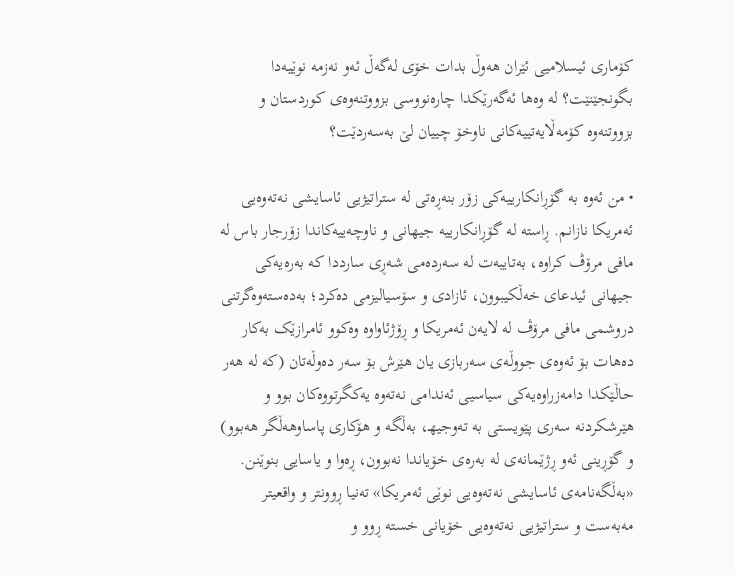کۆماری ئیسلامیی ئێران هەوڵ بدات خۆی لەگەڵ ئەو نەزمە نوێیەدا بگونجێنێت؟ لە وەها ئەگەرێکدا چارەنووسی بزووتنەوەی کوردستان و بزووتنەوە کۆمەڵایەتییەکانی ناوخۆ چییان لێ بەسەردێت؟

• من ئەوە بە گۆڕانکارییەکی زۆر بنەڕەتی لە ستراتیژیی ئاسایشی نەتەوەیی ئەمریکا نازانم. ڕاستە لە گۆڕانکارییە جیهانی و ناوچەییەکاندا زۆرجار باس لە مافی مرۆڤ کراوە، بەتایبەت لە سەردەمی شەڕی سارددا کە بەرەیەکی جیهانی ئیدعای خەڵکیبوون، ئازادی و سۆسیالیزمی دەکرد؛ بەدەستەوەگرتنی دروشمی مافی مرۆڤ لە لایەن ئەمریکا و ڕۆژئاواوە وەکوو ئامرازێک بەکار دەهات بۆ ئەوەی جووڵەی سەربازی یان هێرش بۆ سەر دەوڵەتان (کە لە هەر حاڵێکدا دامەزراوەیەکی سیاسیی ئەندامی نەتەوە یەکگرتووەکان بوو و هێرشکردنە سەری پێویستی بە تەوجیهـ، بەڵگە و هۆکاری پاساوهەڵگر هەبوو) و گۆڕینی ئەو ڕژێمانەی لە بەرەی خۆیاندا نەبوون، ڕەوا و یاسایی بنوێنن. «بەڵگەنامەی ئاسایشی نەتەوەیی نوێی ئەمریکا» تەنیا ڕوونتر و واقعیتر مەبەست و ستراتیژیی نەتەوەیی خۆیانی خستە ڕوو و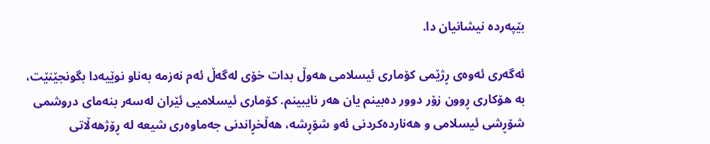بێپەردە نیشانیان دا.

ئەگەری ئەوەی ڕژێمی کۆماری ئیسلامی هەوڵ بدات خۆی لەگەڵ ئەم نەزمە بەناو نوێیەدا بگونجێنێت، بە هۆکاری ڕوون زۆر دوور دەبینم یان هەر نایبینم. کۆماری ئیسلامیی ئێران لەسەر بنەمای دروشمی شۆڕشی ئیسلامی و هەناردەکردنی ئەو شۆڕشە، هەڵخڕاندنی جەماوەری شیعە لە ڕۆژهەڵاتی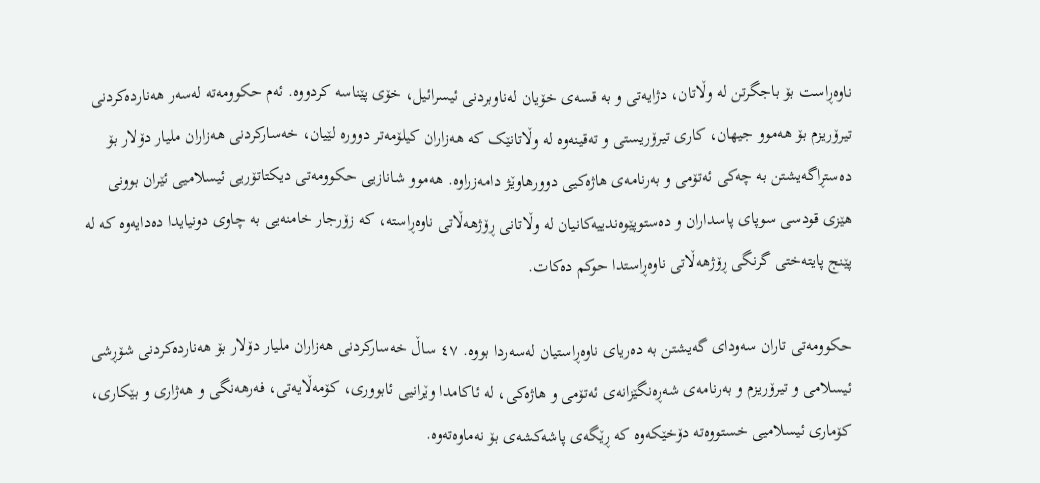ناوەڕاست بۆ باجگرتن لە وڵاتان، دژایەتی و بە قسەی خۆیان لەناوبردنی ئیسرائیل، خۆی پێناسە کردووە. ئەم حکوومەتە لەسەر هەناردەکردنی تیرۆریزم بۆ هەموو جیهان، کاری تیرۆریستی و تەقینەوە لە وڵاتانێک کە هەزاران کیلۆمەتر دوورە لێیان، خەسارکردنی هەزاران ملیار دۆلار بۆ دەستڕاگەیشتن بە چەکی ئەتۆمی و بەرنامەی هاژەکیی دوورهاوێژ دامەزراوە. هەموو شانازیی حکوومەتی دیکتاتۆریی ئیسلامیی ئێران بوونی هێزی قودسی سوپای پاسداران و دەستوپێوەندییەکانیان لە وڵاتانی ڕۆژهەڵاتی ناوەڕاستە، کە زۆرجار خامنەیی بە چاوی دونیایدا دەدایەوە کە لە پێنج پایتەختی گرنگی ڕۆژهەڵاتی ناوەڕاستدا حوکم دەکات.

حکوومەتی تاران سەودای گەیشتن بە دەریای ناوەڕاستیان لەسەردا بووە. ٤٧ ساڵ خەسارکردنی هەزاران ملیار دۆلار بۆ هەناردەکردنی شۆڕشی ئیسلامی و تیرۆریزم و بەرنامەی شەڕەنگێزانەی ئەتۆمی و هاژەکی، لە ئاکامدا وێرانیی ئابووری، کۆمەڵایەتی، فەرهەنگی و هەژاری و بێکاری، کۆماری ئیسلامیی خستووەتە دۆخێکەوە کە ڕێگەی پاشەکشەی بۆ نەماوەتەوە.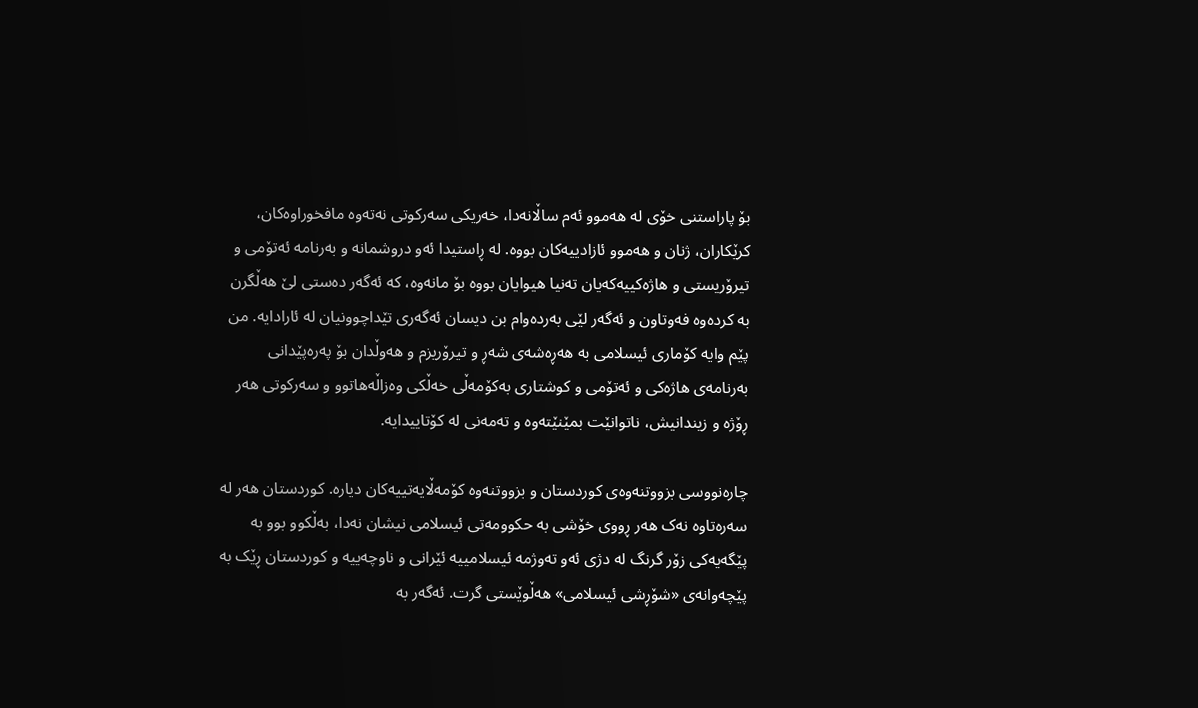بۆ پاراستنی خۆی لە هەموو ئەم ساڵانەدا، خەریکی سەرکوتی نەتەوە مافخوراوەکان، کرێکاران، ژنان و هەموو ئازادییەکان بووە. لە ڕاستیدا ئەو دروشمانە و بەرنامە ئەتۆمی و تیرۆریستی و هاژەکییەکەیان تەنیا هیوایان بووە بۆ مانەوە، کە ئەگەر دەستی لێ هەڵگرن بە کردەوە فەوتاون و ئەگەر لێی بەردەوام بن دیسان ئەگەری تێداچوونیان لە ئارادایە. من پێم وایە کۆماری ئیسلامی بە هەڕەشەی شەڕ و تیرۆریزم و هەوڵدان بۆ پەرەپێدانی بەرنامەی هاژەکی و ئەتۆمی و کوشتاری بەکۆمەڵی خەڵکی وەزاڵەهاتوو و سەرکوتی هەر ڕۆژە و زیندانیش، ناتوانێت بمێنێتەوە و تەمەنی لە کۆتاییدایە.

چارەنووسی بزووتنەوەی کوردستان و بزووتنەوە کۆمەڵایەتییەکان دیارە. کوردستان هەر لە سەرەتاوە نەک هەر ڕووی خۆشی بە حکوومەتی ئیسلامی نیشان نەدا، بەڵکوو بوو بە پێگەیەکی زۆر گرنگ لە دژی ئەو تەوژمە ئیسلامییە ئێرانی و ناوچەییە و کوردستان ڕێک بە پێچەوانەی «شۆڕشی ئیسلامی» هەڵوێستی گرت. ئەگەر بە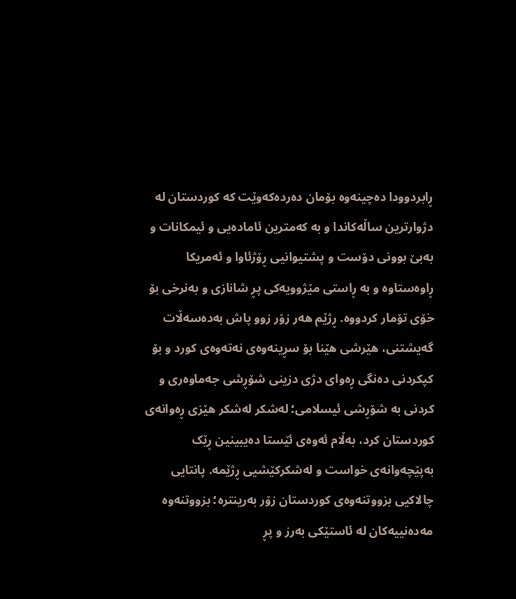ڕابردوودا دەچینەوە بۆمان دەردەکەوێت کە کوردستان لە دژوارترین ساڵەکاندا و بە کەمترین ئامادەیی و ئیمکانات و بەبێ بوونی دۆست و پشتیوانیی ڕۆژئاوا و ئەمریکا ڕاوەستاوە و بە ڕاستی مێژوویەکی پڕ شانازی و بەنرخی بۆ خۆی تۆمار کردووە. ڕژێم هەر زۆر زوو پاش بەدەسەڵات گەیشتنی، هێرشی هێنا بۆ سڕینەوەی نەتەوەی کورد و بۆ کپکردنی دەنگی ڕەوای دژی دزینی شۆڕشی جەماوەری و کردنی بە شۆڕشی ئیسلامی؛ لەشکر لەشکر هێزی ڕەوانەی کوردستان کرد، بەڵام ئەوەی ئێستا دەیبینین ڕێک بەپێچەوانەی خواست و لەشکرکێشیی ڕژێمە. پانتایی چالاکیی بزووتنەوەی کوردستان زۆر بەرینترە؛ بزووتنەوە مەدەنییەکان لە ئاستێکی بەرز و پڕ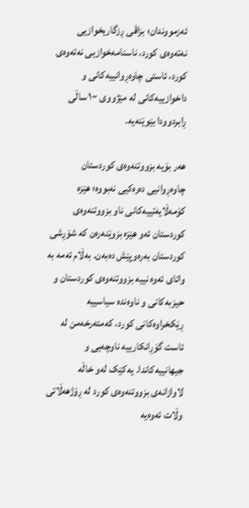ئەزمووندان؛ بزاڤی ڕزگاریخوازیی نەتەوەی کورد، ناسنامەخوازیی نەتەوەی کورد، ئاستی چاوەڕوانییەکانی و داخوازییەکانی لە مێژووی ١٠٠ ساڵی ڕابردوودا بێوێنەیە.

هەر بۆیە بزووتنەوەی کوردستان چاوەڕوانیی دەرەکیی نەبووە؛ هێزە کۆمەڵایەتییەکانی ناو بزووتنەوەی کوردستان ئەو هێزە بزوێنەرەن کە شۆڕشی کوردستان بەرەوپێش دەبەن. بەڵام ئەمە بە واتای ئەوە نییە بزووتنەوەی کوردستان و حیزبەکانی و ناوەندە سیاسییە ڕێکخراوەکانی کورد، کەمتەرخەمن لە ئاست گۆڕانکارییە ناوچەیی و جیهانییەکاندا. یەکێک لەو خاڵە لاوازانەی بزووتنەوەی کورد لە ڕۆژهەڵاتی وڵات ئەوەیە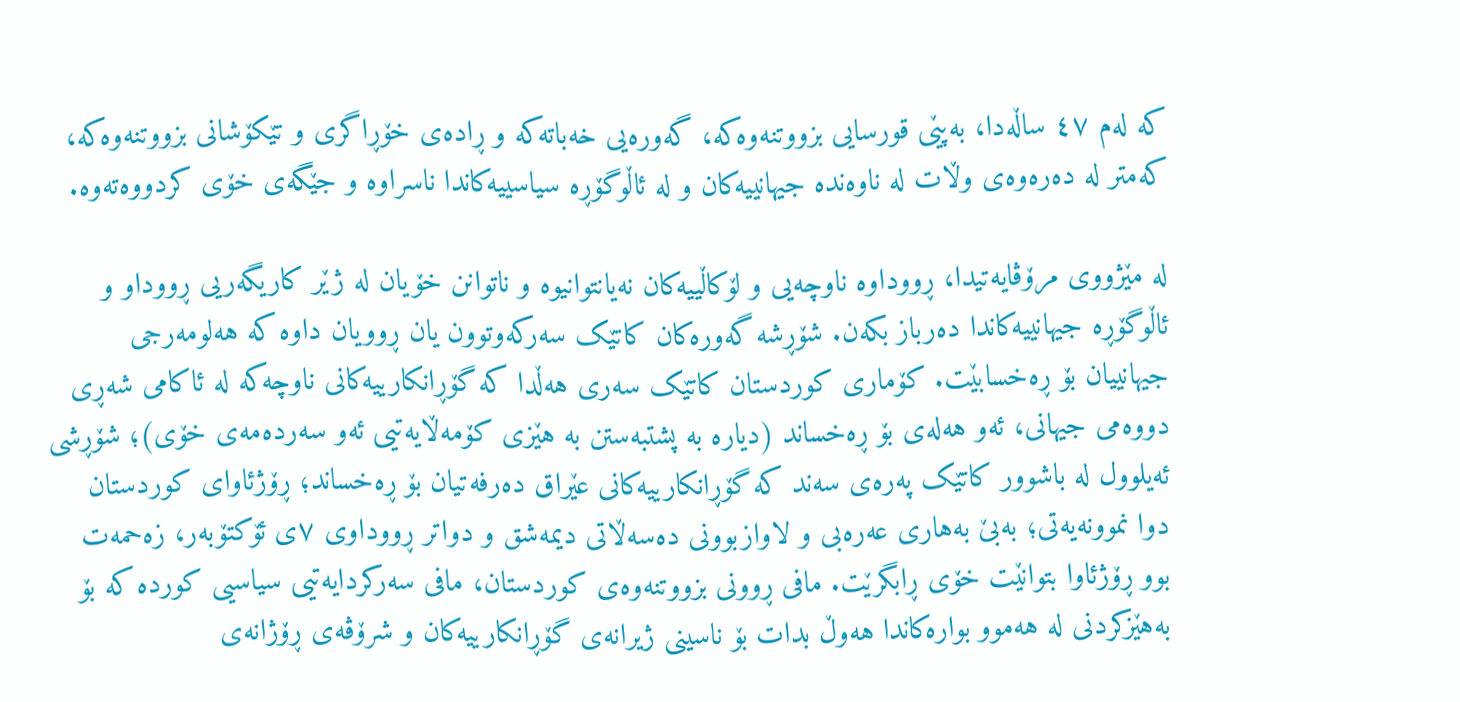کە لەم ٤٧ ساڵەدا، بەپێی قورسایی بزووتنەوەکە، گەورەیی خەباتەکە و ڕادەی خۆڕاگری و تێکۆشانی بزووتنەوەکە، کەمتر لە دەرەوەی وڵات لە ناوەندە جیهانییەکان و لە ئاڵوگۆڕە سیاسییەکاندا ناسراوە و جێگەی خۆی کردووەتەوە.

لە مێژووی مرۆڤایەتیدا، ڕووداوە ناوچەیی و لۆکاڵییەکان نەیانتوانیوە و ناتوانن خۆیان لە ژێر کاریگەریی ڕووداو و ئاڵوگۆڕە جیهانییەکاندا دەرباز بکەن. شۆڕشە گەورەکان کاتێک سەرکەوتوون یان ڕوویان داوە کە هەلومەرجی جیهانییان بۆ ڕەخسابێت. کۆماری کوردستان کاتێک سەری هەڵدا کە گۆڕانکارییەکانی ناوچەکە لە ئاکامی شەڕی دووەمی جیهانی، ئەو هەلەی بۆ ڕەخساند (دیارە بە پشتبەستن بە هێزی کۆمەڵایەتیی ئەو سەردەمەی خۆی)؛ شۆڕشی ئەیلوول لە باشوور کاتێک پەرەی سەند کە گۆڕانکارییەکانی عێراق دەرفەتیان بۆ ڕەخساند؛ ڕۆژئاوای کوردستان دوا نموونەیەتی؛ بەبێ بەهاری عەرەبی و لاوازبوونی دەسەڵاتی دیمەشق و دواتر ڕووداوی ٧ی ئۆکتۆبەر، زەحمەت بوو ڕۆژئاوا بتوانێت خۆی ڕابگرێت. مافی ڕوونی بزووتنەوەی کوردستان، مافی سەرکردایەتیی سیاسیی کوردە کە بۆ بەهێزکردنی لە هەموو بوارەکاندا هەوڵ بدات بۆ ناسینی ژیرانەی گۆڕانکارییەکان و شرۆڤەی ڕۆژانەی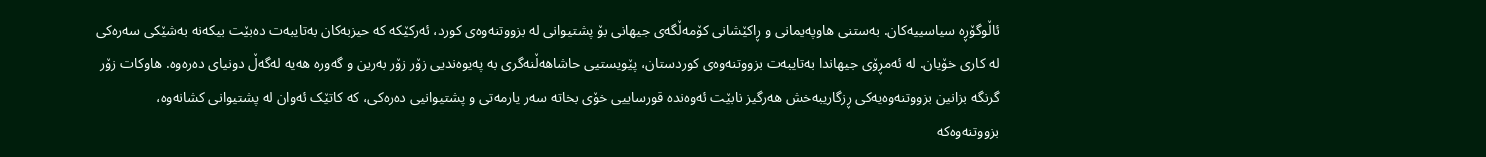ئاڵوگۆڕە سیاسییەکان. بەستنی هاوپەیمانی و ڕاکێشانی کۆمەڵگەی جیهانی بۆ پشتیوانی لە بزووتنەوەی کورد، ئەرکێکە کە حیزبەکان بەتایبەت دەبێت بیکەنە بەشێکی سەرەکی لە کاری خۆیان. لە ئەمڕۆی جیهاندا بەتایبەت بزووتنەوەی کوردستان، پێویستیی حاشاهەڵنەگری بە پەیوەندیی زۆر زۆر بەرین و گەورە هەیە لەگەڵ دونیای دەرەوە. هاوکات زۆر گرنگە بزانین بزووتنەوەیەکی ڕزگاریبەخش هەرگیز نابێت ئەوەندە قورساییی خۆی بخاتە سەر یارمەتی و پشتیوانیی دەرەکی، کە کاتێک ئەوان لە پشتیوانی کشانەوە، بزووتنەوەکە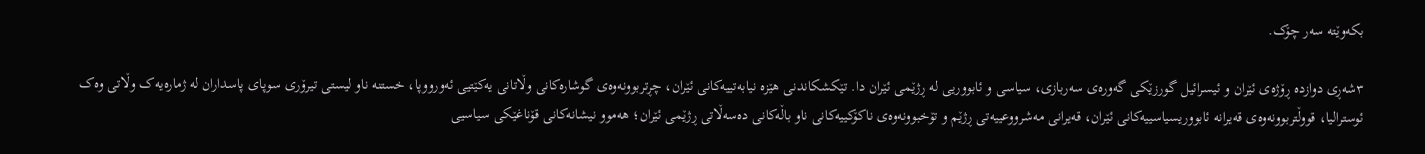بکەوێتە سەر چۆک.

٣شەڕی دوازدە ڕۆژەی ئێران و ئیسرائیل گورزێکی گەورەی سەربازی، سیاسی و ئابووریی لە ڕژێمی ئێران دا. تێکشکاندنی هێزە نیابەتییەکانی ئێران، چڕتربوونەوەی گوشارەکانی وڵاتانی یەکێتیی ئەورووپا، خستنە ناو لیستی تیرۆری سوپای پاسداران لە ژمارەیەک وڵاتی وەک ئوسترالیا، قووڵتربوونەوەی قەیرانە ئابووریسیاسییەکانی ئێران، قەیرانی مەشرووعییەتی ڕژێم و تۆخبوونەوەی ناکۆکییەکانی ناو باڵەکانی دەسەڵاتی ڕژێمی ئێران؛ هەموو نیشانەکانی قۆناغێکی سیاسیی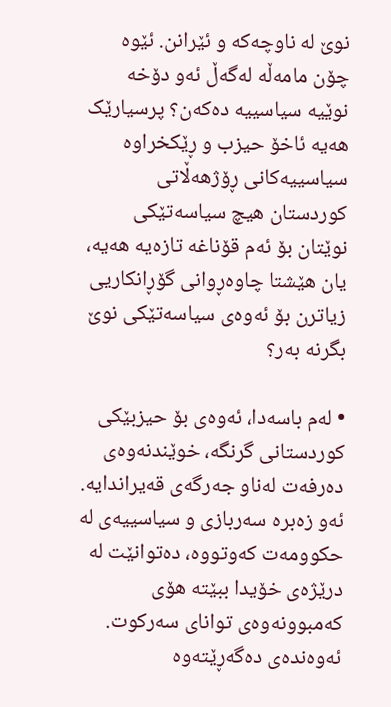نوێ لە ناوچەکە و ئێرانن. ئێوە چۆن مامەڵە لەگەڵ ئەو دۆخە نوێیە سیاسییە دەکەن؟ پرسیارێک هەیە ئاخۆ حیزب و ڕێکخراوە سیاسییەکانی ڕۆژهەڵاتی کوردستان هیچ سیاسەتێکی نوێتان بۆ ئەم قۆناغە تازەیە هەیە، یان هێشتا چاوەڕوانی گۆڕانکاریی زیاترن بۆ ئەوەی سیاسەتێکی نوێ بگرنە بەر؟

• لەم باسەدا، ئەوەی بۆ حیزبێکی کوردستانی گرنگە، خوێندنەوەی دەرفەت لەناو جەرگەی قەیراندایە. ئەو زەبرە سەربازی و سیاسییەی لە حکوومەت کەوتووە، دەتوانێت لە درێژەی خۆیدا ببێتە هۆی کەمبوونەوەی توانای سەرکوت. ئەوەندەی دەگەڕێتەوە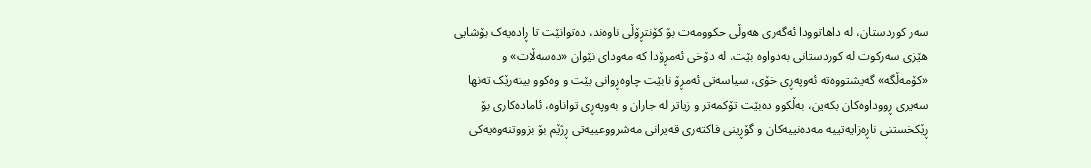سەر کوردستان، لە داهاتوودا ئەگەری هەوڵی حکوومەت بۆ کۆنتڕۆڵی ناوەند، دەتوانێت تا ڕادەیەک بۆشایی هێزی سەرکوت لە کوردستانی بەدواوە بێت. لە دۆخی ئەمڕۆدا کە مەودای نێوان «دەسەڵات» و «کۆمەڵگە» گەیشتووەتە ئەوپەڕی خۆی، سیاسەتی ئەمڕۆ نابێت چاوەڕوانی بێت و وەکوو بینەرێک تەنها سەیری ڕووداوەکان بکەین، بەڵکوو دەبێت تۆکمەتر و زیاتر لە جاران و بەوپەڕی تواناوە، ئامادەکاری بۆ ڕێکخستنی ناڕەزایەتییە مەدەنییەکان و گۆڕینی فاکتەری قەیرانی مەشرووعییەتی ڕژێم بۆ بزووتنەوەیەکی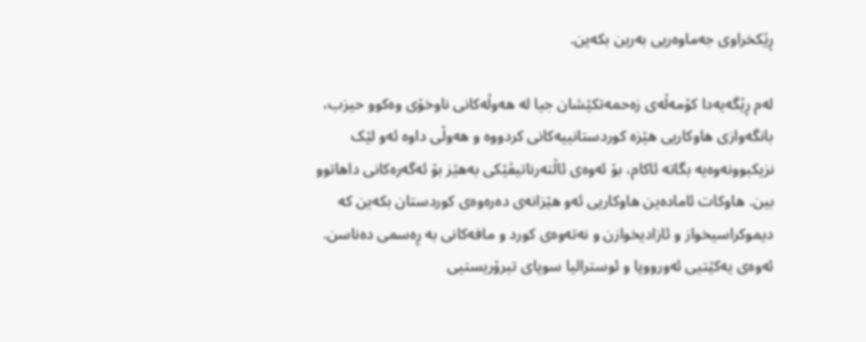ڕێکخراوی جەماوەریی بەرین بکەین.

لەم ڕێگەیەدا کۆمەڵەی زەحمەتکێشان جیا لە هەوڵەکانی ناوخۆی وەکوو حیزب، بانگەوازی هاوکاریی هێزە کوردستانییەکانی کردووە و هەوڵی داوە ئەو لێک نزیکبوونەوەیە بگاتە ئاکام، بۆ ئەوەی ئاڵتەرناتیڤێکی بەهێز بۆ ئەگەرەکانی داهاتوو بین. هاوکات ئامادەین هاوکاریی ئەو هێزانەی دەرەوەی کوردستان بکەین کە دیموکراسیخواز و ئازادیخوازن و نەتەوەی کورد و مافەکانی بە ڕەسمی دەناسن. ئەوەی یەکێتیی ئەورووپا و ئوسترالیا سوپای تیرۆریستیی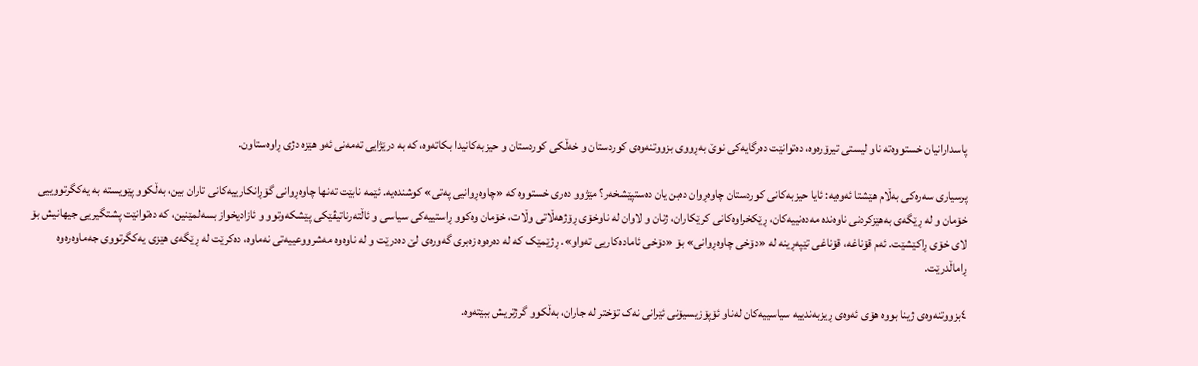پاسدارانیان خستووەتە ناو لیستی تیرۆرەوە، دەتوانێت دەرگایەکی نوێ بەڕووی بزووتنەوەی کوردستان و خەڵکی کوردستان و حیزبەکانیدا بکاتەوە، کە بە درێژایی تەمەنی ئەو هێزە دژی ڕاوەستاون.

پرسیاری سەرەکی بەڵام هێشتا ئەوەیە: ئایا حیزبەکانی کوردستان چاوەڕوان دەبن یان دەستپێشخەر؟ مێژوو دەری خستووە کە «چاوەڕوانیی پەتی» کوشندەیە. ئێمە نابێت تەنها چاوەڕوانی گۆڕانکارییەکانی تاران بین، بەڵکوو پێویستە بە یەکگرتووییی خۆمان و لە ڕێگەی بەهێزکردنی ناوەندە مەدەنییەکان، ڕێکخراوەکانی کرێکاران، ژنان و لاوان لە ناوخۆی ڕۆژهەڵاتی وڵات، خۆمان وەکوو ڕاستییەکی سیاسی و ئاڵتەرناتیڤێکی پێشکەوتوو و ئازادیخواز بسەلمێنین، کە دەتوانێت پشتگیریی جیهانیش بۆ لای خۆی ڕاکێشێت. ئەم قۆناغە، قۆناغی تێپەڕینە لە «دۆخی چاوەڕوانی» بۆ «دۆخی ئامادەکاریی تەواو». ڕژێمێک کە لە دەرەوە زەبری گەورەی لێ دەدرێت و لە ناوەوە مەشرووعییەتی نەماوە، دەکرێت لە ڕێگەی هێزی یەکگرتووی جەماوەرەوە ڕاماڵدرێت.

٤بزووتنەوەی ژینا بووە هۆی ئەوەی ڕیزبەندییە سیاسییەکان لەناو ئۆپۆزیسیۆنی ئێرانی نەک تۆختر لە جاران، بەڵکوو گرژتریش ببێتەوە.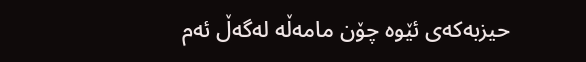حیزبەکەی ئێوە چۆن مامەڵە لەگەڵ ئەم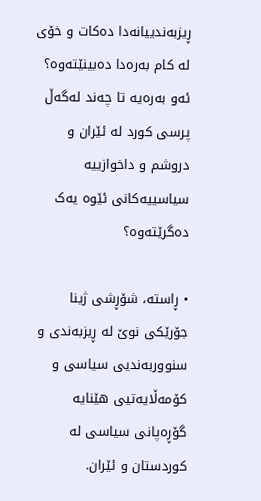ڕیزبەندییانەدا دەکات و خۆی لە کام بەرەدا دەبینێتەوە؟ ئەو بەرەیە تا چەند لەگەڵ پرسی کورد لە ئێران و دروشم و داخوازییە سیاسییەکانی ئێوە یەک دەگرێتەوە؟

• ڕاستە، شۆڕشی ژینا جۆرێکی نوێ لە ڕیزبەندی و سنووربەندیی سیاسی و کۆمەڵایەتیی هێنایە گۆڕەپانی سیاسی لە کوردستان و ئێران.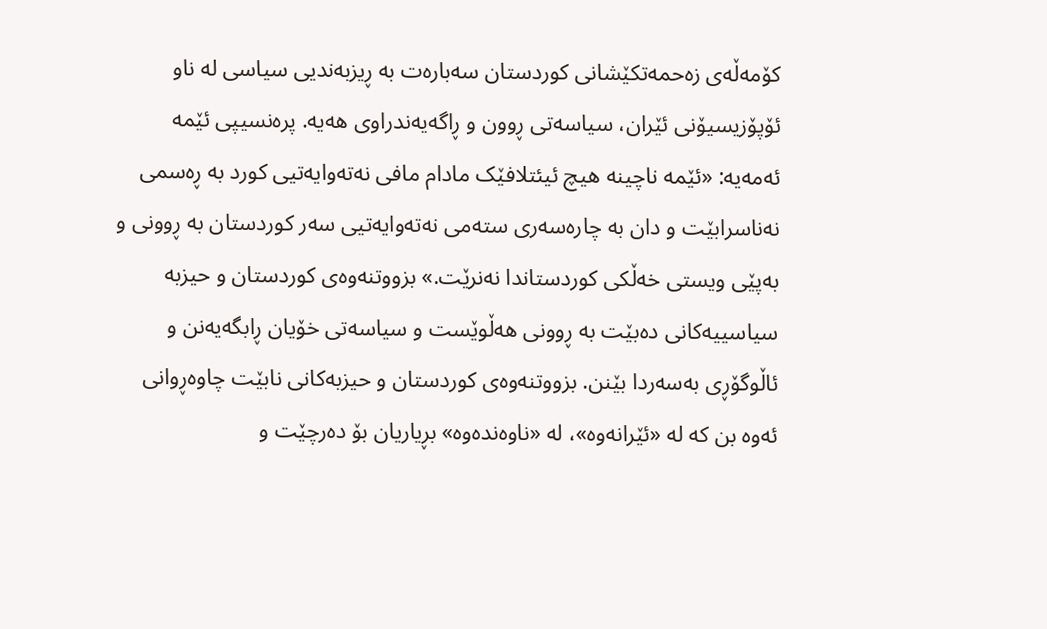کۆمەڵەی زەحمەتکێشانی کوردستان سەبارەت بە ڕیزبەندیی سیاسی لە ناو ئۆپۆزیسیۆنی ئێران، سیاسەتی ڕوون و ڕاگەیەندراوی هەیە. پرەنسیپی ئێمە ئەمەیە: «ئێمە ناچینە هیچ ئیئتلافێک مادام مافی نەتەوایەتیی کورد بە ڕەسمی نەناسرابێت و دان بە چارەسەری ستەمی نەتەوایەتیی سەر کوردستان بە ڕوونی و بەپێی ویستی خەڵکی کوردستاندا نەنرێت.» بزووتنەوەی کوردستان و حیزبە سیاسییەکانی دەبێت بە ڕوونی هەڵوێست و سیاسەتی خۆیان ڕابگەیەنن و ئاڵوگۆڕی بەسەردا بێنن. بزووتنەوەی کوردستان و حیزبەکانی نابێت چاوەڕوانی ئەوە بن کە لە «ئێرانەوە»، لە «ناوەندەوە» بڕیاریان بۆ دەرچێت و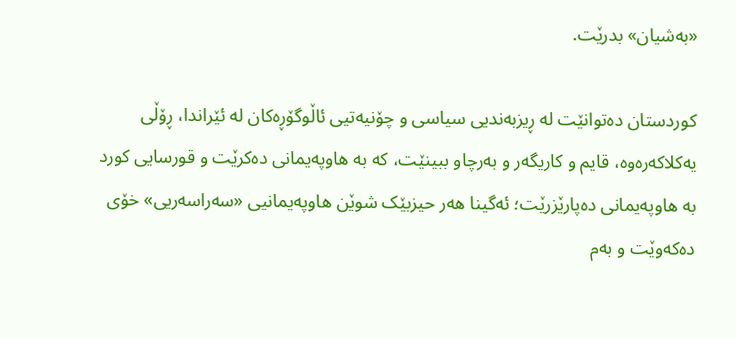«بەشیان» بدرێت.

کوردستان دەتوانێت لە ڕیزبەندیی سیاسی و چۆنیەتیی ئاڵوگۆڕەکان لە ئێراندا، ڕۆڵی یەکلاکەرەوە، قایم و کاریگەر و بەرچاو ببینێت، کە بە هاوپەیمانی دەکرێت و قورسایی کورد بە هاوپەیمانی دەپارێزرێت؛ ئەگینا هەر حیزبێک شوێن هاوپەیمانیی «سەراسەریی» خۆی دەکەوێت و بەم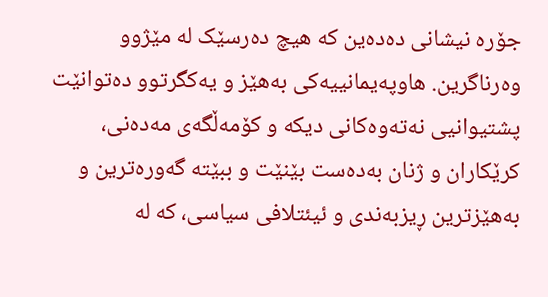جۆرە نیشانی دەدەین کە هیچ دەرسێک لە مێژوو وەرناگرین. هاوپەیمانییەکی بەهێز و یەکگرتوو دەتوانێت پشتیوانیی نەتەوەکانی دیکە و کۆمەڵگەی مەدەنی، کرێکاران و ژنان بەدەست بێنێت و ببێتە گەورەترین و بەهێزترین ڕیزبەندی و ئیئتلافی سیاسی، کە لە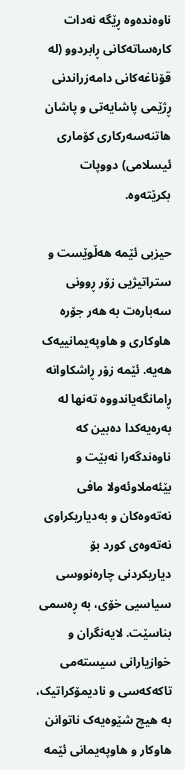ناوەندەوە ڕێگە نەدات کارەساتەکانی ڕابردوو (لە قۆناغەکانی دامەزراندنی ڕژێمی پاشایەتی و پاشان هاتنەسەرکاری کۆماری ئیسلامی) دووپات بکرێتەوە.

حیزبی ئێمە هەڵوێست و ستراتیژیی زۆر ڕوونی سەبارەت بە هەر جۆرە هاوکاری و هاوپەیمانییەک هەیە. ئێمە زۆر ڕاشکاوانە ڕامانگەیاندووە تەنها لە بەرەیەکدا دەبین کە ناوەندگەرا نەبێت و بێئەملاوئەولا مافی نەتەوەکان و بەدیاریکراوی نەتەوەی کورد بۆ دیاریکردنی چارەنووسی سیاسیی خۆی، بە ڕەسمی بناسێت. لایەنگران و خوازیارانی سیستەمی تاکەکەسی و نادیمۆکراتیک، بە هیچ شێوەیەک ناتوانن هاوکار و هاوپەیمانی ئێمە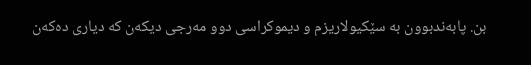بن. پابەندبوون بە سێکیولاریزم و دیموکراسی دوو مەرجی دیکەن کە دیاری دەکەن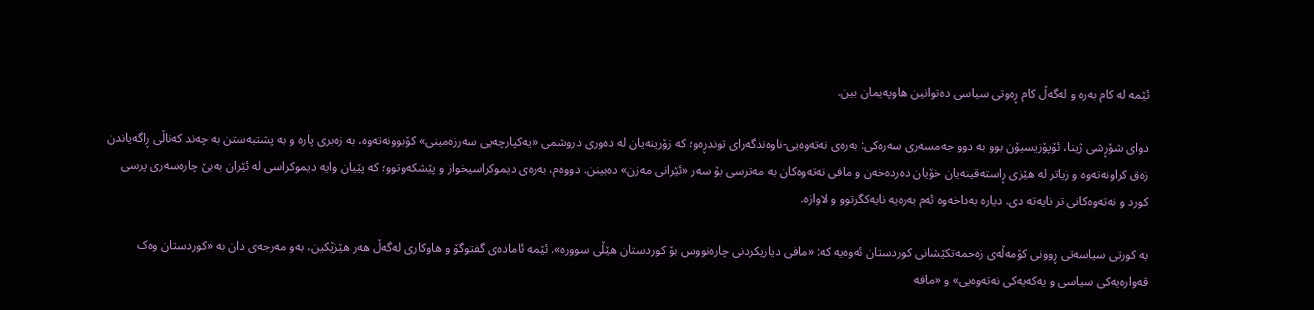ئێمە لە کام بەرە و لەگەڵ کام ڕەوتی سیاسی دەتوانین هاوپەیمان بین.

دوای شۆڕشی ژینا، ئۆپۆزیسیۆن بوو بە دوو جەمسەری سەرەکی: بەرەی نەتەوەیی-ناوەندگەرای توندڕەو؛ کە زۆرینەیان لە دەوری دروشمی «یەکپارچەیی سەرزەمینی» کۆبوونەتەوە، بە زەبری پارە و بە پشتبەستن بە چەند کەناڵی ڕاگەیاندن زەق کراونەتەوە و زیاتر لە هێزی ڕاستەقینەیان خۆیان دەردەخەن و مافی نەتەوەکان بە مەترسی بۆ سەر «ئێرانی مەزن» دەبینن. دووەم، بەرەی دیموکراسیخواز و پێشکەوتوو؛ کە پێیان وایە دیموکراسی لە ئێران بەبێ چارەسەری پرسی کورد و نەتەوەکانی تر نایەتە دی. دیارە بەداخەوە ئەم بەرەیە نایەکگرتوو و لاوازە.

بە کورتی سیاسەتی ڕوونی کۆمەڵەی زەحمەتکێشانی کوردستان ئەوەیە کە: «مافی دیاریکردنی چارەنووس بۆ کوردستان هێڵی سوورە». ئێمە ئامادەی گفتوگۆ و هاوکاری لەگەڵ هەر هێزێکین، بەو مەرجەی دان بە «کوردستان وەک قەوارەیەکی سیاسی و یەکەیەکی نەتەوەیی» و «مافە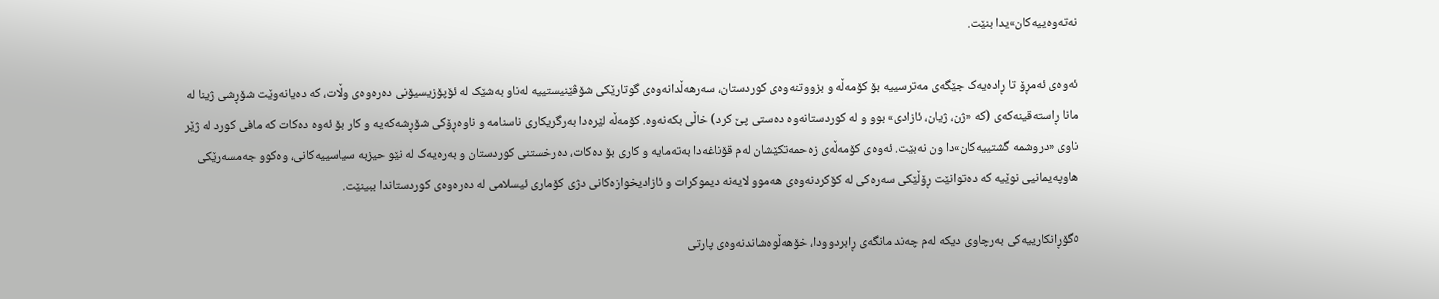نەتەوەییەکان»یدا بنێت.

ئەوەی ئەمڕۆ تا ڕادەیەک جێگەی مەترسییە بۆ کۆمەڵە و بزووتنەوەی کوردستان، سەرهەڵدانەوەی گوتارێکی شۆڤێنیستییە لەناو بەشێک لە ئۆپۆزیسیۆنی دەرەوەی وڵات، کە دەیانەوێت شۆڕشی ژینا لە مانا ڕاستەقینەکەی (کە «ژن، ژیان، ئازادی» بوو و لە کوردستانەوە دەستی پێ کرد) خاڵی بکەنەوە. کۆمەڵە لێرەدا بەرگریکاری ناسنامە و ناوەڕۆکی شۆڕشەکەیە و کار بۆ ئەوە دەکات کە مافی کورد لە ژێر ناوی «دروشمە گشتییەکان»دا ون نەبێت. ئەوەی کۆمەڵەی زەحمەتکێشان لەم قۆناغەدا بەتەمایە و کاری بۆ دەکات، دەرخستنی کوردستان و بەرەیەک لە نێو حیزبە سیاسییەکانی، وەکوو جەمسەرێکی هاوپەیمانیی نوێیە کە دەتوانێت ڕۆڵێکی سەرەکی لە کۆکردنەوەی هەموو لایەنە دیموکرات و ئازادیخوازەکانی دژی کۆماری ئیسلامی لە دەرەوەی کوردستاندا ببینێت.

٥گۆڕانکارییەکی بەرچاوی دیکە لەم چەند مانگەی ڕابردوودا، خۆهەڵوەشاندنەوەی پارتی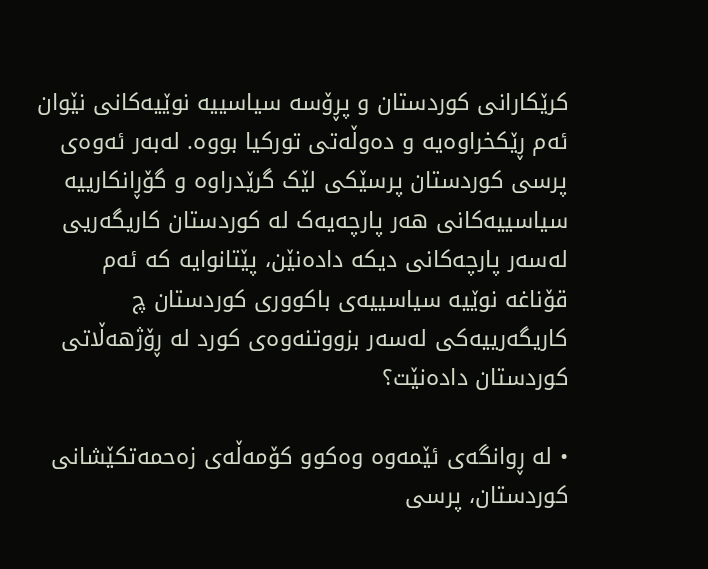کرێکارانی کوردستان و پڕۆسە سیاسییە نوێیەکانی نێوان ئەم ڕێکخراوەیە و دەوڵەتی تورکیا بووە. لەبەر ئەوەی پرسی کوردستان پرسێکی لێک گرێدراوە و گۆڕانکارییە سیاسییەکانی هەر پارچەیەک لە کوردستان کاریگەریی لەسەر پارچەکانی دیکە دادەنێن، پێتانوایە کە ئەم قۆناغە نوێیە سیاسییەی باکووری کوردستان چ کاریگەرییەکی لەسەر بزووتنەوەی کورد لە ڕۆژهەڵاتی کوردستان دادەنێت؟

• لە ڕوانگەی ئێمەوە وەکوو کۆمەڵەی زەحمەتکێشانی کوردستان، پرسی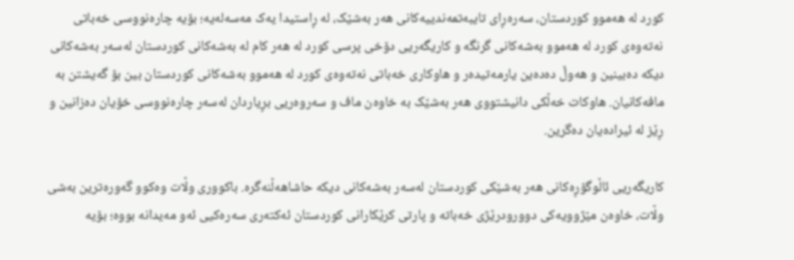کورد لە هەموو کوردستان، سەرەڕای تایبەتمەندییەکانی هەر بەشێک، لە ڕاستیدا یەک مەسەلەیە؛ بۆیە چارەنووسی خەباتی نەتەوەی کورد لە هەموو بەشەکانی گرنگە و کاریگەریی دۆخی پرسی کورد لە هەر کام لە بەشەکانی کوردستان لەسەر بەشەکانی دیکە دەبینین و هەوڵ دەدەین یارمەتیدەر و هاوکاری خەباتی نەتەوەی کورد لە هەموو بەشەکانی کوردستان بین بۆ گەیشتن بە مافەکانیان. هاوکات خەڵکی دانیشتووی هەر بەشێک بە خاوەن ماف و سەروەریی بڕیاردان لەسەر چارەنووسی خۆیان دەزانین و ڕێز لە ئیرادەیان دەگرین.

کاریگەریی ئاڵوگۆڕەکانی هەر بەشێکی کوردستان لەسەر بەشەکانی دیکە حاشاهەڵنەگرە. باکووری وڵات وەکوو گەورەترین بەشی وڵات، خاوەن مێژوویەکی دوورودرێژی خەباتە و پارتی کرێکارانی کوردستان ئەکتەری سەرەکیی ئەو مەیدانە بووە؛ بۆیە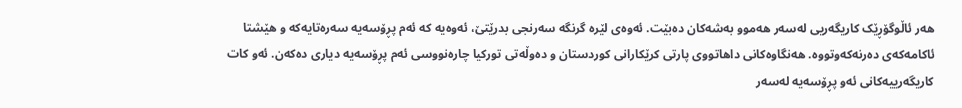هەر ئاڵوگۆڕێک کاریگەریی لەسەر هەموو بەشەکان دەبێت. ئەوەی لێرە گرنگە سەرنجی بدرێتێ، ئەوەیە کە ئەم پڕۆسەیە سەرەتایەکە و هێشتا ئاکامەکەی دەرنەکەوتووە. هەنگاوەکانی داهاتووی پارتی کرێکارانی کوردستان و دەوڵەتی تورکیا چارەنووسی ئەم پڕۆسەیە دیاری دەکەن. ئەو کات کاریگەرییەکانی ئەو پڕۆسەیە لەسەر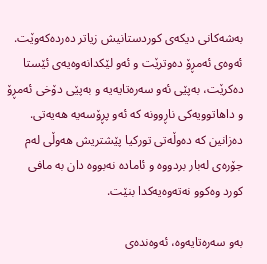بەشەکانی دیکەی کوردستانیش زیاتر دەردەکەوێت. ئەوەی ئەمڕۆ دەوترێت و ئەو لێکدانەوەیەی ئێستا دەکرێت، بەپێی ئەو سەرەتایەیە و بەپێی دۆخی ئەمڕۆ و داهاتوویەکی ناڕوونە کە ئەو پڕۆسەیە هەیەتی. دەزانین کە دەوڵەتی تورکیا پێشتریش هەوڵی لەم جۆرەی لەبار بردووە و ئامادە نەبووە دان بە مافی کورد وەکوو نەتەوەیەکدا بنێت.

بەو سەرەتایەوە، ئەوەندەی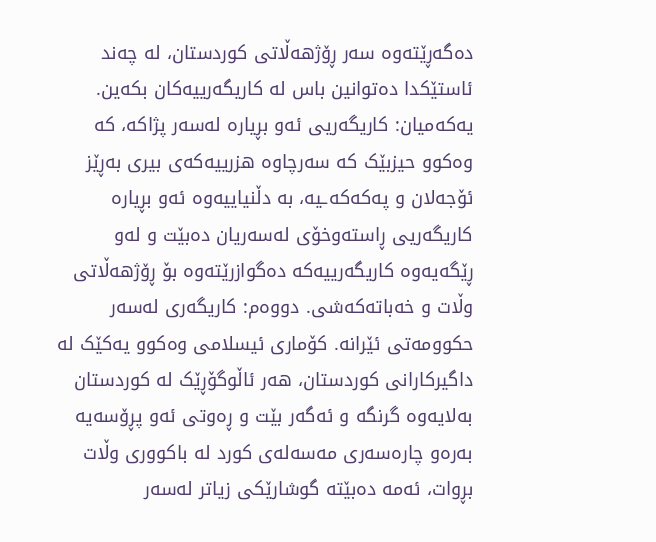دەگەڕێتەوە سەر ڕۆژهەڵاتی کوردستان، لە چەند ئاستێکدا دەتوانین باس لە کاریگەرییەکان بکەین. یەکەمیان: کاریگەریی ئەو بڕیارە لەسەر پژاکە، کە وەکوو حیزبێک کە سەرچاوە هزرییەکەی بیری بەڕێز ئۆجەلان و پەکەکەـیە، بە دڵنیاییەوە ئەو بڕیارە کاریگەریی ڕاستەوخۆی لەسەریان دەبێت و لەو ڕێگەیەوە کاریگەرییەکە دەگوازرێتەوە بۆ ڕۆژهەڵاتی وڵات و خەباتەکەشی. دووەم: کاریگەری لەسەر حکوومەتی ئێرانە. کۆماری ئیسلامی وەکوو یەکێک لە داگیرکارانی کوردستان، هەر ئاڵوگۆڕێک لە کوردستان بەلایەوە گرنگە و ئەگەر بێت و ڕەوتی ئەو پڕۆسەیە بەرەو چارەسەری مەسەلەی کورد لە باکووری وڵات بڕوات، ئەمە دەبێتە گوشارێکی زیاتر لەسەر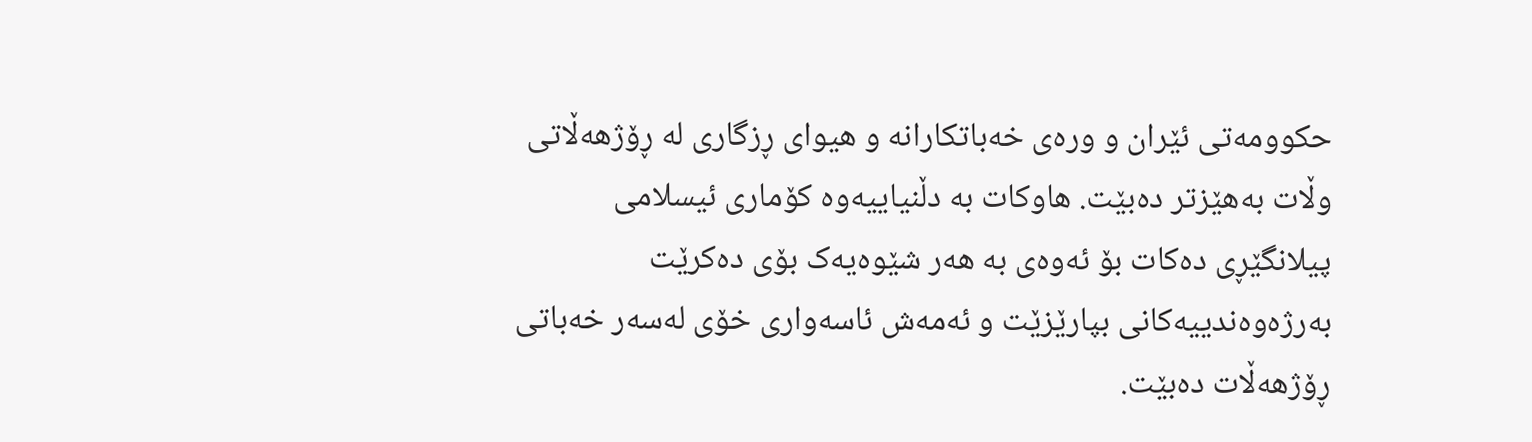حکوومەتی ئێران و ورەی خەباتکارانە و هیوای ڕزگاری لە ڕۆژهەڵاتی وڵات بەهێزتر دەبێت. هاوکات بە دڵنیاییەوە کۆماری ئیسلامی پیلانگێڕی دەکات بۆ ئەوەی بە هەر شێوەیەک بۆی دەکرێت بەرژەوەندییەکانی بپارێزێت و ئەمەش ئاسەواری خۆی لەسەر خەباتی ڕۆژهەڵات دەبێت.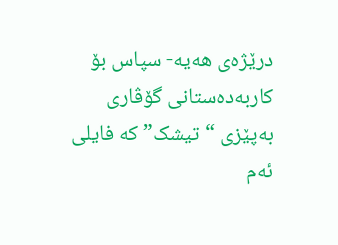درێژەی هەیە- سپاس بۆ کاربەدەستانی گۆڤاری بەپێزی “تیشک” کە فایلی ئەم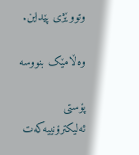وتووێژی پێداین.

وەڵامێک بنووسە

پۆستی ئەلیکترۆنییەکەت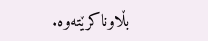بڵاوناکرێتەوە.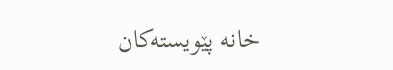خانە پێویستەکان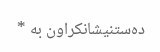دەستنیشانکراون بە *